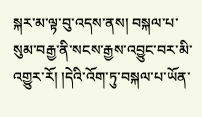སྐར་མ་ལྟ་བུ་འདས་ནས། བསྐལ་པ་སུམ་བརྒྱ་ནི་སངས་རྒྱས་འབྱུང་བར་མི་འགྱུར་རོ། །དེའི་འོག་ཏུ་བསྐལ་པ་ཡོན་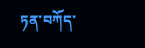ཏན་བཀོད་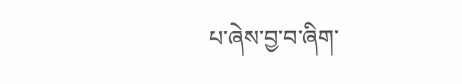པ་ཞེས་བྱ་བ་ཞིག་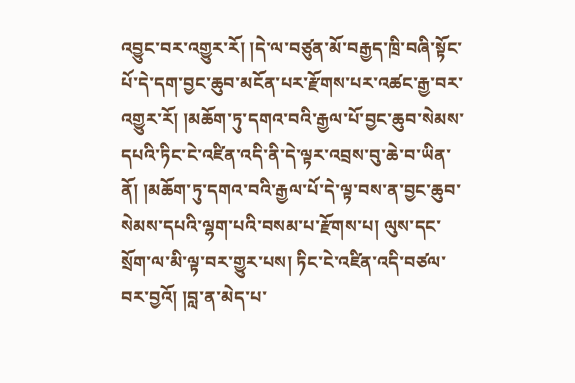འབྱུང་བར་འགྱུར་རོ། །དེ་ལ་བཙུན་མོ་བརྒྱད་ཁྲི་བཞི་སྟོང་པོ་དེ་དག་བྱང་ཆུབ་མངོན་པར་རྫོགས་པར་འཚང་རྒྱ་བར་འགྱུར་རོ། །མཆོག་ཏུ་དགའ་བའི་རྒྱལ་པོ་བྱང་ཆུབ་སེམས་དཔའི་ཏིང་ངེ་འཛིན་འདི་ནི་དེ་ལྟར་འབྲས་བུ་ཆེ་བ་ཡིན་ནོ། །མཆོག་ཏུ་དགའ་བའི་རྒྱལ་པོ་དེ་ལྟ་བས་ན་བྱང་ཆུབ་སེམས་དཔའི་ལྷག་པའི་བསམ་པ་རྫོགས་པ། ལུས་དང་སྲོག་ལ་མི་ལྟ་བར་གྱུར་པས། ཏིང་ངེ་འཛིན་འདི་བཙལ་བར་བྱའོ། །བླ་ན་མེད་པ་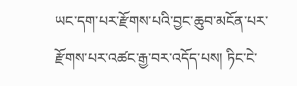ཡང་དག་པར་རྫོགས་པའི་བྱང་ཆུབ་མངོན་པར་རྫོགས་པར་འཚང་རྒྱ་བར་འདོད་པས། ཏིང་ངེ་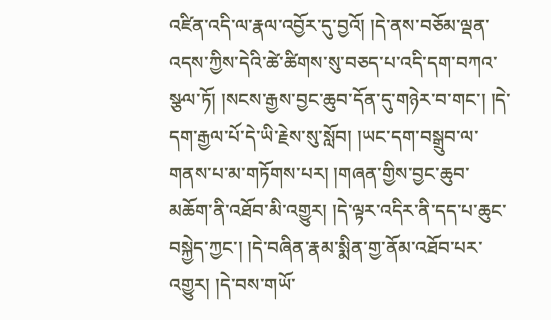འཛིན་འདི་ལ་རྣལ་འབྱོར་དུ་བྱའོ། །དེ་ནས་བཅོམ་ལྡན་འདས་ཀྱིས་དེའི་ཚེ་ཚིགས་སུ་བཅད་པ་འདི་དག་བཀའ་སྩལ་ཏོ། །སངས་རྒྱས་བྱང་ཆུབ་དོན་དུ་གཉེར་བ་གང་། །དེ་དག་རྒྱལ་པོ་དེ་ཡི་རྗེས་སུ་སློབ། །ཡང་དག་བསྒྲུབ་ལ་གནས་པ་མ་གཏོགས་པར། །གཞན་གྱིས་བྱང་ཆུབ་མཆོག་ནི་འཐོབ་མི་འགྱུར། །དེ་ལྟར་འདིར་ནི་དད་པ་ཆུང་བསྐྱེད་ཀྱང་། །དེ་བཞིན་རྣམ་སྨིན་གྱ་ནོམ་འཐོབ་པར་འགྱུར། །དེ་བས་གཡོ་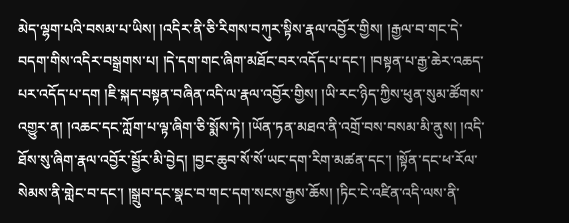མེད་ལྷག་པའི་བསམ་པ་ཡིས། །འདིར་ནི་ཅི་རིགས་བཀུར་སྟིས་རྣལ་འབྱོར་གྱིས། །རྒྱལ་བ་གང་དེ་བདག་གིས་འདིར་བསྒྲགས་པ། །དེ་དག་གང་ཞིག་མཐོང་བར་འདོད་པ་དང་། །བསྟན་པ་རྒྱ་ཆེར་འཆད་པར་འདོད་པ་དག །ཇི་སྐད་བསྟན་བཞིན་འདི་ལ་རྣལ་འབྱོར་གྱིས། །ཡི་རང་ཉིད་ཀྱིས་ཕུན་སུམ་ཚོགས་འགྱུར་ན། །འཆང་དང་ཀློག་པ་ལྟ་ཞིག་ཅི་སྨོས་ཏེ། །ཡོན་ཏན་མཐའ་ནི་འགྲོ་བས་བསམ་མི་ནུས། །འདི་ཐོས་སུ་ཞིག་རྣལ་འབྱོར་སྦྱོར་མི་བྱེད། །བྱང་ཆུབ་སོ་སོ་ཡང་དག་རིག་མཚན་དང་། །སྟོན་དང་ཕ་རོལ་སེམས་ནི་གླེང་བ་དང་། །སྒྲུབ་དང་སྣང་བ་གང་དག་སངས་རྒྱས་ཆོས། །ཏིང་ངེ་འཛིན་འདི་ལས་ནི་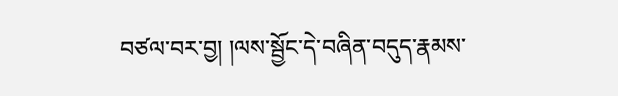བཙལ་བར་བྱ། །ལས་སྦྱོང་དེ་བཞིན་བདུད་རྣམས་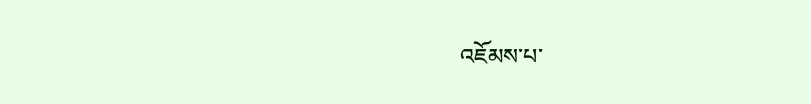འཇོམས་པ་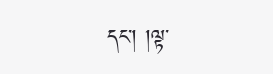དང་། །ལྟ་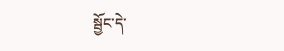སྦྱོང་དེ་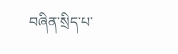བཞིན་སྲིད་པ་